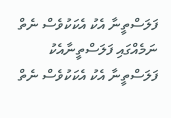ފަލަސްތީނާ އެކު އެކަކުވެސް ނެތް
ނަމެއްގައި ފަލަސްތީނާއެކު
ފަލަސްތީނާ އެކު އެކަކުވެސް ނެތް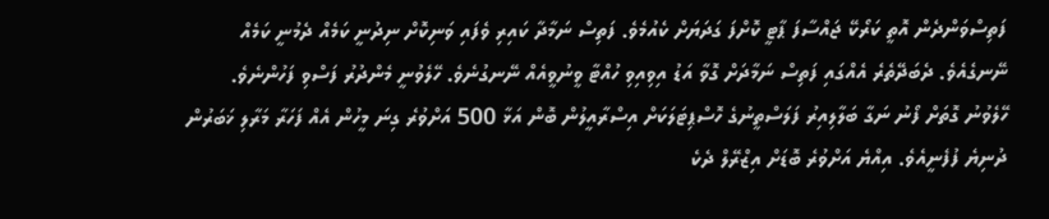ފަތިސްވަންދެން އޮތީ ކަރޯކޭ ޖައްސާފަ ޕާޓީ ކޮށްފަ ގަދަޔަށް ކެއުމެވެ. ފަތިސް ނަމާދާ ކައިރި ވެފައި ވަނިކޮށް ނިދުނީ ކަމެއް ދެމުނީ ކަމެއް ނޭނގެއެވެ. ދެބަދޭތެރެ އެއްގައި ފަތިސް ނަމާދަށް ގޮވާ އަޑު އިވިއިވި ހުއްޓާ ވީނުވީއެއް ނޭނގުނެވެ. ހޭލެވުނީ މެންދުރު ފަސްވި ފަހުންނެވެ. ހޭލެވުނު ގޮތަށް ފޯނު ނަގާ ބަލާލިއިރު ފަލަސްތީނުގެ ހޮސްޕިޓަލަކަށް އިސްރާއީލުން ބޮން އަޅާ 500 އަށްވުރެ ގިނަ މީހުން އެއް ފަހަރާ މަރާލި ޚަބަރުން ދުނިޔެ ފުފެނީއެވެ. އިއްޔެ އަށްވުރެ ބޮޑަށް އިޒްރޭލް ދެކެ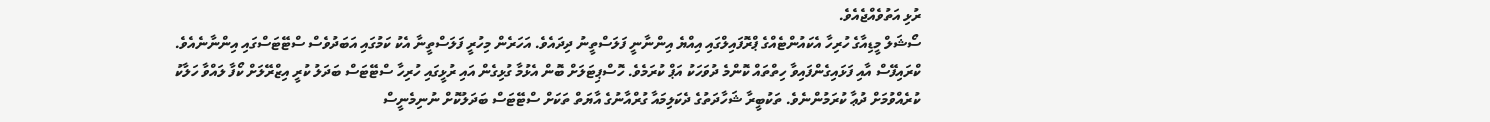ރުޅި އަތުވެއްޖެއެވެ.
ސޯޝަލް މީޑިއާގެ ހުރިހާ އެކައުންޓެއްގެ ޕްރޮފައިލްގައި އިއްޔެ އިންނާނީ ފަލަސްތީނު ދިދައެވެ. އަހަރެން މިހުރީ ފަލަސްތީނާ އެކު ކަމުގައި އަބަދުވެސް ސްޓޭޓަސްގައި އިންނާނެއެވެ. ކްރައިފޭސް އާއި ފަޅައިގެންފައިވާ ހިތްތައް ކޮންމެ ދުވަހަކު އަޕް ކުރަމެވެ. ހޮސްޕިޓަލަށް ބޮން އެޅުމާ ގުޅިގެން އައި ރުޅީގައި ހުރިހާ ސްޓޭޓަސް ބަދަލު ކުރީ އިޒްރޭލަށް ކޯފާ ލައްވާ ހަލާކު ކުރެއްވުމަށް ދުޢާ ކުރަމުންނެވެ. ތަކުބީރާ ޝަހާދަތުގެ ދެކަލިމައާ ގުރްއާނުގެ އާޔަތް ތަކަށް ސްޓޭޓަސް ބަދަލުކޮށް ނުނިމެނީސް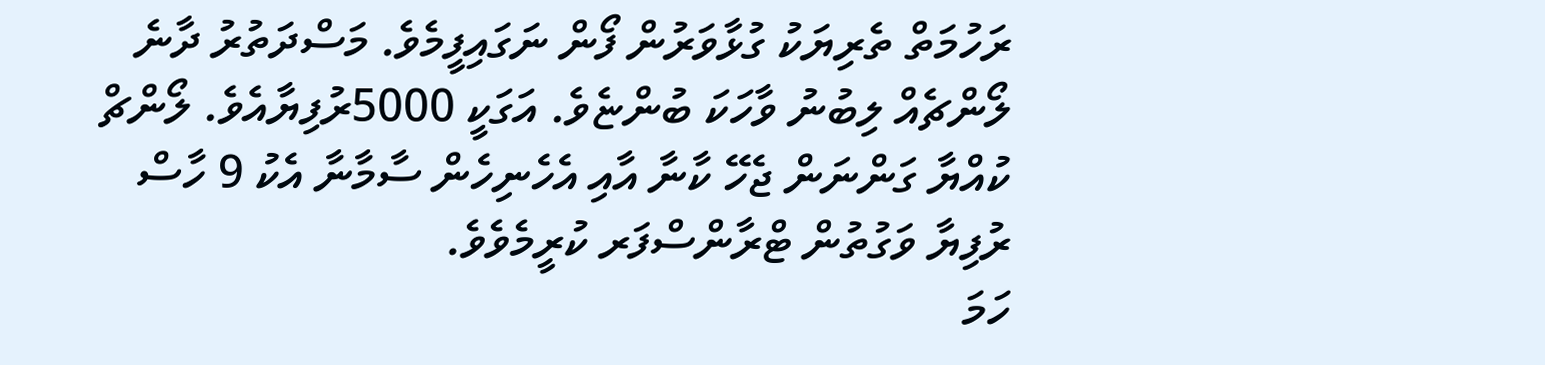ރަހުމަތް ތެރިޔަކު ގުޅާވަރުން ފޯން ނަގައިފީމެވެ. މަސްދަތުރު ދާނެ ލޯންޗެއް ލިބުނު ވާހަކަ ބުންޏެވެ. އަގަކީ 5000ރުފިޔާއެވެ. ލޯންޗް ކުއްޔާ ގަންނަން ޖެހޭ ކާނާ އާއި އެހެނިހެން ސާމާނާ އެކު 9 ހާސް ރުފިޔާ ވަގުތުން ޓްރާންސްފަރ ކުރީމެވެވެ.
ހަމަ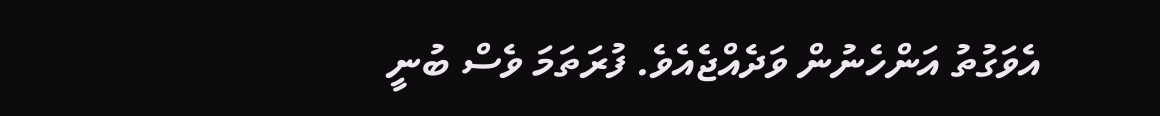އެވަގުތު އަންހެނުން ވަދެއްޖެއެވެ. ފުރަތަމަ ވެސް ބުނީ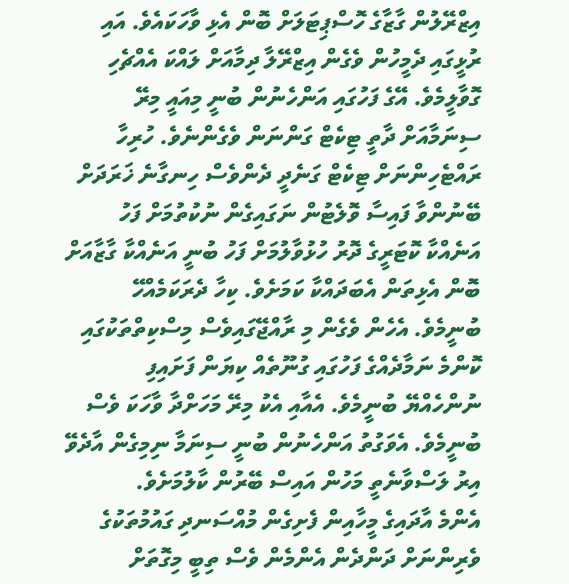އިޒްރޭލުން ގާޒާގެ ހޮސްޕިޓަލަށް ބޮން އެޅި ވާހަކައެވެ. އައި ރުޅީގައި ދެމީހުން ވެގެން އިޒްރޭލާ ދިމާއަށް ލައްކަ އެއްޗެހި ގޮވާލީމެވެ. އޭގެ ފަހުގައި އަންހެނުން ބުނީ މިއައީ މިރޭ ސިނަމާއަށް ދާތީ ޓިކެޓް ގަންނަން ވެގެންނެވެ. ހުރިހާ ރައްޓެހިންނަށް ޓިކެޓް ގަނެދީ ދެންވެސް ހިނގާނެ ޚަރަދަށް ބޭނުންވާ ފައިސާ ވޮލެޓުން ނަގައިގެން ނުކުތުމަށް ފަހު އަނެއްކާ ކޮޓަރީގެ ދޮރު ހުޅުވާލުމަށް ފަހު ބުނީ އަނެއްކާ ގާޒާއަށް ބޮން އެޅިތަން އެބަދައްކާ ކަމަށެވެ. ކިހާ ދެރަކަމެއްހޭ ބުނީމެވެ. އެހެން ވެގެން މި ރާއްޖޭގައިވެސް މިސްކިތްތަކުގައި ކޮންމެ ނަމާދެއްގެ ފަހުގައި ގުނޫތެއް ކިޔަން ފަށައިފި ނުންހެއްޔޭ ބުނީމެވެ. އެއާއި އެކު މިރޭ މަހަށްދާ ވާހަކަ ވެސް ބުނީމެވެ. އެވަގުތު އަންހެނުން ބުނީ ސިނަމާ ނިމިގެން އާދެވޭ އިރު ލަސްވާނެތީ މަހުން އައިސް ބޭރުން ކާލުމަށެވެ.
އެންމެ އާދައިގެ މީހާއިން ފެށިގެން މުއްސަނދި ގައުމުތަކުގެ ވެރިންނަށް ދަންދެން އެންމެން ވެސް ތިބީ މިގޮތަށް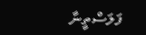ފަލަސްތީނާ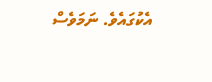އެކުގައެވެ. ނަމަވެސް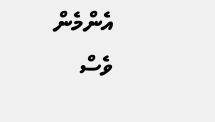އެންމެން ވެސް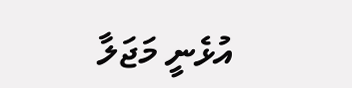އުޅެނީ މަޖަލާ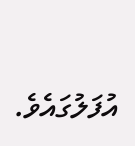އުފަލުގައެވެ.